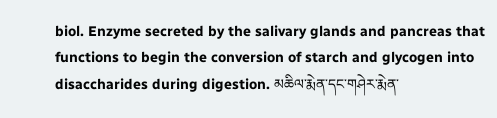biol. Enzyme secreted by the salivary glands and pancreas that functions to begin the conversion of starch and glycogen into disaccharides during digestion. མཆིལ་རྨེན་དང་གཤེར་རྨེན་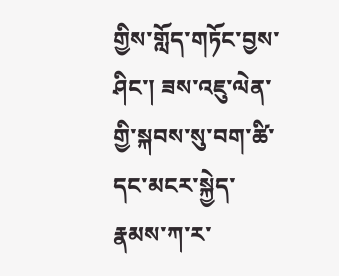གྱིས་གློད་གཏོང་བྱས་ཤིང་། ཟས་འཇུ་ལེན་གྱི་སྐབས་སུ་བག་ཚི་དང་མངར་སྐྱེད་རྣམས་ཀ་ར་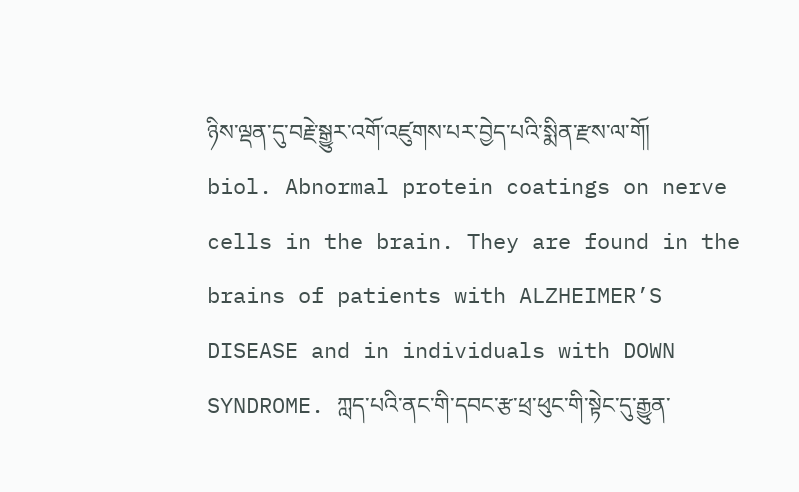ཉིས་ལྡན་དུ་བརྗེ་སྒྱུར་འགོ་འཛུགས་པར་བྱེད་པའི་སྨིན་རྫས་ལ་གོ།
biol. Abnormal protein coatings on nerve cells in the brain. They are found in the brains of patients with ALZHEIMER’S DISEASE and in individuals with DOWN SYNDROME. ཀླད་པའི་ནང་གི་དབང་རྩ་ཕྲ་ཕུང་གི་སྟེང་དུ་རྒྱུན་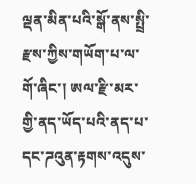ལྡན་མིན་པའི་སྒོ་ནས་སྤྲི་རྫས་ཀྱིས་གཡོག་པ་ལ་གོ་ཞིང་། ཨལ་རྫི་མར་གྱི་ནད་ཡོད་པའི་ནད་པ་དང་ཌའུན་རྟགས་འདུས་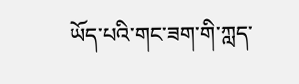ཡོད་པའི་གང་ཟག་གི་ཀླད་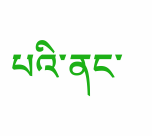པའི་ནང་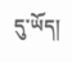དུ་ཡོད།